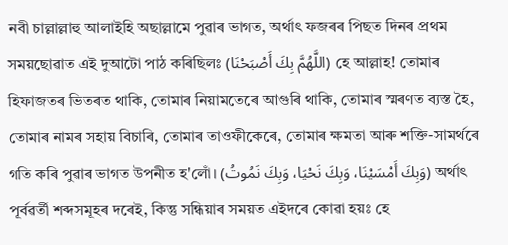নবী চাল্লাল্লাহু আলাইহি অছাল্লামে পুৱাৰ ভাগত, অৰ্থাৎ ফজৰৰ পিছত দিনৰ প্ৰথম সময়ছোৱাত এই দুআটো পাঠ কৰিছিলঃ (اللَّهُمَّ بِكَ أَصْبَحْنَا) হে আল্লাহ! তোমাৰ হিফাজতৰ ভিতৰত থাকি, তোমাৰ নিয়ামতেৰে আগুৰি থাকি, তোমাৰ স্মৰণত ব্যস্ত হৈ, তোমাৰ নামৰ সহায় বিচাৰি, তোমাৰ তাওফীকেৰে, তোমাৰ ক্ষমতা আৰু শক্তি-সামৰ্থৰে গতি কৰি পুৱাৰ ভাগত উপনীত হ'লোঁ। (وَبِكَ أَمْسَيْنَا، وَبِكَ نَحْيَا، وَبِكَ نَمُوتُ) অৰ্থাৎ পূৰ্বৱৰ্তী শব্দসমূহৰ দৰেই, কিন্তু সন্ধিয়াৰ সময়ত এইদৰে কোৱা হয়ঃ হে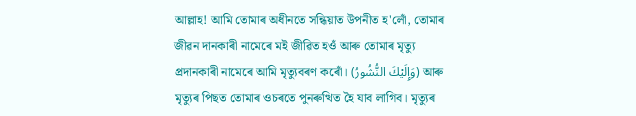আল্লাহ! আমি তোমাৰ অধীনতে সন্ধিয়াত উপনীত হ'লোঁ, তোমাৰ জীৱন দানকাৰী নামেৰে মই জীৱিত হওঁ আৰু তোমাৰ মৃত্যু প্ৰদানকাৰী নামেৰে আমি মৃত্যুবৰণ কৰোঁ। (وَإِلَيْكَ النُّشُورُ) আৰু মৃত্যুৰ পিছত তোমাৰ ওচৰতে পুনৰুত্থিত হৈ যাব লাগিব। মৃত্যুৰ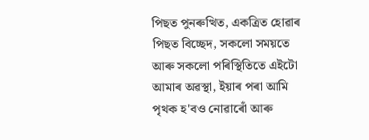পিছত পুনৰুত্থিত, একত্ৰিত হোৱাৰ পিছত বিচ্ছেদ, সকলো সময়তে আৰু সকলো পৰিস্থিতিতে এইটো আমাৰ অৱস্থা, ইয়াৰ পৰা আমি পৃথক হ'বও নোৱাৰোঁ আৰু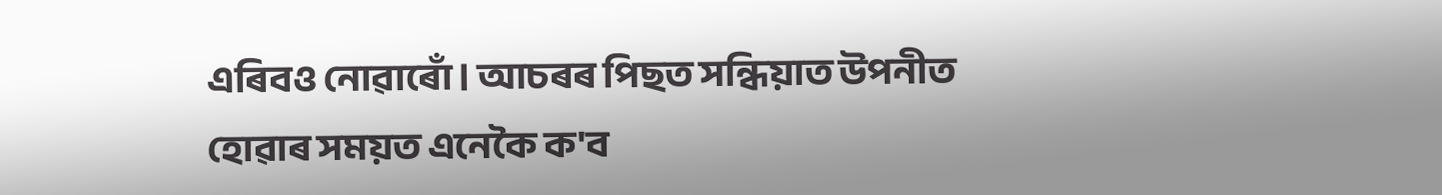এৰিবও নোৱাৰোঁ। আচৰৰ পিছত সন্ধিয়াত উপনীত হোৱাৰ সময়ত এনেকৈ ক'ব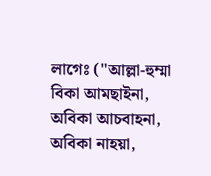লাগেঃ ("আল্লা-হুম্মা বিকা আমছাইনা, অবিকা আচবাহনা, অবিকা নাহয়া,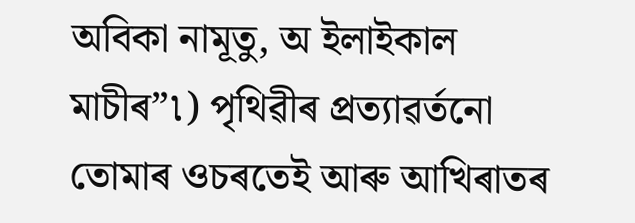অবিকা নামূতু, অ ইলাইকাল মাচীৰ”৷) পৃথিৱীৰ প্ৰত্যাৱৰ্তনো তোমাৰ ওচৰতেই আৰু আখিৰাতৰ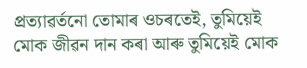প্ৰত্যাৱৰ্তনো তোমাৰ ওচৰতেই, তুমিয়েই মোক জীৱন দান কৰা আৰু তুমিয়েই মোক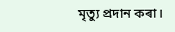মৃত্যু প্ৰদান কৰা।